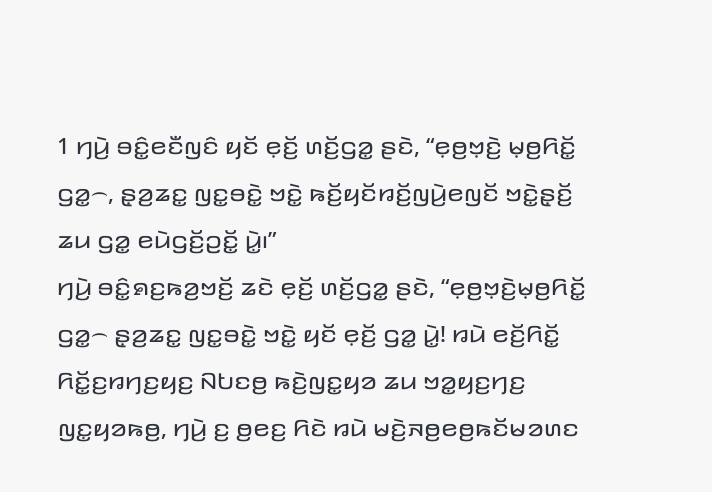1 ꤚꤣꤧ꤬ ꤋꤢꤨ꤭ꤕꤢꤪꤜꤢꤨ ꤟꤢꤩ ꤕ꤫ꤢꤩ꤬ ꤛꤢꤩ꤬ꤞꤤ꤭ ꤔꤢꤧ, “ꤕ꤫ꤥ꤬ꤠ꤫ꤢꤧ꤬ ꤗ꤫ꤥ꤬ꤖꤢꤩ꤭ ꤞꤤ꤭꤮, ꤔ꤫ꤤ꤬ꤘꤢ꤭ ꤜꤢ꤭ꤋꤢꤧ꤭ ꤠꤢꤧ꤭ ꤒꤢꤩ꤬ꤟꤢꤩꤙꤢꤩ꤬ꤜꤣꤧ꤬ꤕꤜꤢꤩ ꤠꤢꤧ꤭ꤔ꤫ꤢꤩ꤬ ꤘꤣ ꤞꤤ꤭ ꤕꤣꤧꤞꤢꤩ꤬ꤑꤢꤩ꤭ ꤣꤧ꤭꤯”
ꤚꤣꤧ꤬ ꤋꤢꤨ꤭ꤎꤢ꤬ꤒꤤ꤬ꤠꤢꤩ꤬ ꤘꤢꤧ ꤕ꤫ꤢꤩ꤬ ꤛꤢꤩ꤬ꤞꤤ꤭ ꤔꤢꤧ, “ꤕ꤫ꤥ꤬ꤠ꤫ꤢꤧ꤬ꤗ꤫ꤥ꤬ꤖꤢꤩ꤭ ꤞꤤ꤭꤮ ꤔ꤫ꤤ꤬ꤘꤢ꤭ ꤜꤢ꤭ꤋꤢꤧ꤭ ꤠꤢꤧ꤭ ꤟꤢꤩ ꤕ꤫ꤢꤩ꤬ ꤞꤤ꤭ ꤣꤧ꤭! ꤙꤣꤧ ꤕꤢꤩ꤬ꤖꤢꤩ꤭ ꤖꤢꤩ꤭ꤢ꤬ꤙꤚꤢ꤬ꤟꤢ꤬ ꤡꤝꤢꤥ꤬ ꤒꤢꤧ꤬ꤜꤢ꤭ꤟꤤ ꤘꤣ ꤠꤤ꤭ꤟꤢ꤬ꤚꤢ꤬ ꤜꤢ꤭ꤟꤤꤒꤥ꤬, ꤚꤣꤧ꤬ ꤢ꤬ ꤥ꤬ꤕꤢ꤬ ꤖꤢꤧ ꤙꤣꤧ ꤗꤢꤧ꤬ꤏꤥ꤬ꤕꤥ꤬ꤒꤢꤩꤗꤤꤛꤢ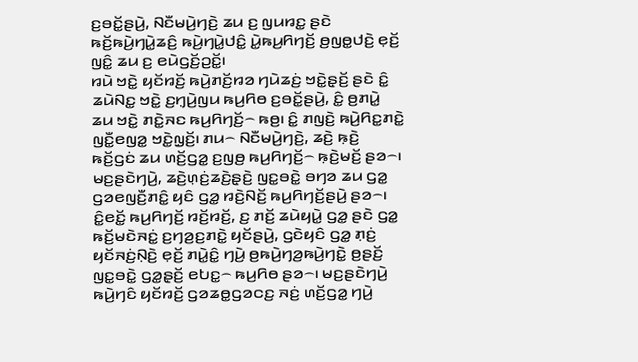ꤢ꤬ꤋꤢꤩ꤭ꤔꤣꤧ꤬, ꤡꤢꤪꤗꤣꤧ꤬ꤚꤢꤧ꤬ ꤘꤣ ꤢ꤬ ꤜꤣꤙꤢ꤭ ꤔꤢꤧ ꤒꤢꤩ꤬ꤒꤣꤧ꤬ꤚꤣꤧ꤭ꤘꤢꤨ꤬ ꤒꤣꤧ꤬ꤚꤣꤧ꤭ꤓꤢꤨ꤭ ꤣꤧ꤭ꤒꤣ꤬ꤖꤚꤢꤩ꤬ ꤥ꤬ꤜꤥ꤭ꤓꤢꤧ꤬ ꤕ꤫ꤢꤩ꤬ ꤜꤢꤨ꤭ ꤘꤣ ꤢ꤬ ꤕꤣꤧꤞꤢꤩ꤬ꤑꤢꤩ꤭꤯
ꤙꤣꤧ ꤠꤢꤧ꤭ ꤟꤢꤩꤙꤢꤩ꤬ ꤒꤣꤧ꤬ꤊꤢꤩ꤬ꤙꤤ ꤚꤣꤧꤘꤢꤦ꤬ ꤠꤢꤧ꤭ꤔ꤫ꤢꤩ꤬ ꤔꤢꤧ ꤢꤨ꤭ ꤘꤣꤧꤡꤢ꤭ ꤠꤢꤧ꤭ ꤢ꤬ꤚ꤫ꤣꤧ꤬ꤜꤣ ꤒꤣ꤬ꤖꤥ ꤢ꤬ꤋꤢꤩ꤭ꤔꤣꤧ꤬, ꤢꤨ꤭ ꤥ꤬ꤊꤣꤧ꤭ ꤘꤣ ꤠꤢꤧ꤭ ꤊꤢꤧ꤭ꤏꤢ ꤒꤣ꤬ꤖꤚꤢꤩ꤬꤮ ꤒꤥ꤬꤯ ꤢꤨ꤭ ꤊꤜꤢꤧ꤬ ꤒꤣꤧ꤬ꤖꤢ꤭ꤊꤢꤧ꤭ ꤜꤢꤪ꤭ꤕꤜꤤ꤭ ꤠꤢꤧ꤭ꤜ꤫ꤢꤩ꤬꤯ ꤊꤣ꤮ ꤡꤢꤪꤗꤣꤧ꤬ꤚꤢꤧ꤬, ꤘꤢꤧ꤬ ꤒ꤫ꤢꤧ꤬ ꤒꤢꤩ꤬ꤞꤢꤦ ꤘꤣ ꤛꤢꤩ꤬ꤞꤤ꤭ ꤢ꤬ꤜꤥ꤬ ꤒꤣ꤬ꤖꤚꤢꤩ꤬꤮ ꤒ꤫ꤢꤧ꤬ꤗꤢꤩ꤬ ꤔꤤ꤮꤯
ꤗꤢ꤬ꤔꤢꤧꤚꤣꤧ꤬, ꤘꤢꤧ꤬ꤛ꤫ꤢꤦ꤬ꤘꤢꤧ꤬ꤔ꤫ꤢꤧ꤬ ꤜꤢ꤭ꤋꤢꤧ꤭ ꤋꤚꤤ ꤘꤣ ꤞꤤ꤭ ꤞꤤꤕꤜꤢꤪ꤬ꤊꤢꤨ꤭ ꤟꤢꤨ ꤞꤤ꤭ ꤙꤢꤧ꤬ꤡꤢꤩ꤬ ꤒꤣ꤬ꤖꤚꤢꤩ꤬ꤔꤣꤧ꤬ ꤔꤤ꤮꤯ ꤢꤨ꤭ꤕꤢꤩ꤭ ꤒꤣ꤬ꤖꤚꤢꤩ꤬ ꤙꤢꤩ꤬ꤙꤢꤩ꤬, ꤢ꤬ ꤊꤢꤩ꤬ ꤘꤣꤧꤟꤣꤧ꤭ ꤞꤤ꤭ ꤔꤢꤧ ꤞꤤ꤭ ꤒꤢꤩ꤬ꤗꤢꤧꤏꤢꤦ꤭ ꤢ꤬ꤚꤤ꤬ꤢ꤬ꤊꤢꤧ꤭ ꤟꤢꤩꤔꤣꤧ꤬, ꤞꤢꤧꤟꤢꤨ ꤞꤤ꤭ ꤊ꤫ꤢꤦ꤬ ꤟꤢꤩꤏꤢꤦ꤬ꤡ꤫ꤢꤧ꤬ ꤕ꤫ꤢꤩ꤬ ꤊꤣꤧ꤭ꤢꤨ꤭ ꤚꤣꤧ꤬ ꤥ꤬ꤒꤣꤧ꤬ꤚꤤ꤬ꤒꤣꤧ꤬ꤚꤢꤧ꤭ ꤥ꤬ꤔꤢꤩ꤬ ꤜꤢ꤭ꤋꤢꤧ꤭ ꤞꤤ꤭ꤔ꤫ꤢꤩ꤬ ꤕꤝꤢ꤭꤮ ꤒꤣ꤬ꤖꤥ ꤔꤤ꤮꤯ ꤗꤢ꤬ꤔꤢꤧꤚꤣꤧ꤬ ꤒꤣꤧ꤬ꤚꤢꤨ ꤟꤢꤩꤙꤢꤩ꤬ ꤞꤤꤘꤥ꤭ꤞꤤꤍꤢ꤬ ꤏꤢꤦ꤬ ꤛꤢꤩ꤬ꤞꤤ꤭ ꤚꤣꤧ꤬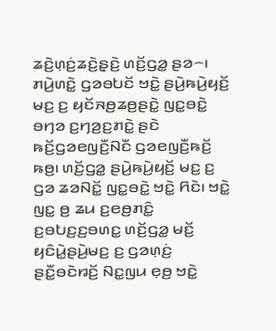ꤘꤢꤧ꤬ꤛ꤫ꤢꤦ꤬ꤘꤢꤧ꤬ꤔ꤫ꤢꤧ꤬ ꤛꤢꤩ꤬ꤞꤤ꤭ ꤔꤤ꤮꤯
ꤊꤣꤧ꤬ꤛꤢꤧ꤭ ꤞꤤꤋꤝꤢꤩ ꤠꤢꤧ꤭ ꤔꤣꤧ꤬ꤒꤣꤧ꤬ꤟꤢꤩ꤬ ꤗꤢ꤬ ꤢ꤬ ꤟꤢꤩꤏꤥ꤬ꤘꤥ꤬ꤔꤢꤧ꤭ ꤜꤢ꤭ꤋꤢꤧ꤭ ꤋꤚꤤ ꤢ꤬ꤚꤤ꤬ꤢ꤬ꤊꤢꤧ꤭ ꤔꤢꤧ ꤒꤢꤩ꤬ꤞꤤꤕꤜꤢꤪ꤬ꤡꤢꤪ ꤞꤤꤕꤜꤢꤪ꤬ꤒꤢꤩ꤬ ꤒꤥ꤬꤯ ꤛꤢꤩ꤬ꤞꤤ꤭ ꤔꤣꤧ꤬ꤒꤣꤧ꤬ꤟꤢꤩ꤬ ꤗꤢ꤬ ꤢ꤬ ꤞꤤ ꤘꤤꤡꤢꤩ꤭ ꤜꤢ꤭ꤋꤢꤧ꤭ ꤠꤢꤧ꤭ ꤖꤢꤧ꤯ ꤠꤢꤧ꤭ ꤜꤢ꤭ ꤥ꤬ ꤘꤣ ꤢ꤬ꤕꤥ꤬ꤊꤢꤨ꤭ ꤢ꤬ꤋꤝꤢ꤬ꤢ꤬ꤋꤛꤢ꤭ ꤛꤢꤩ꤬ꤞꤤ꤭ ꤗꤢꤩ꤬ ꤟꤢꤨꤣꤧ꤭ꤔꤣꤧ꤬ꤗꤢ꤬ ꤢ꤬ ꤞꤤꤛ꤫ꤢꤦ꤬ ꤔꤢꤪ꤭ꤋꤢꤧꤙꤢꤩ꤬ ꤡꤢ꤭ꤜꤣ ꤕ꤫ꤥ꤬ ꤠꤢꤧ꤭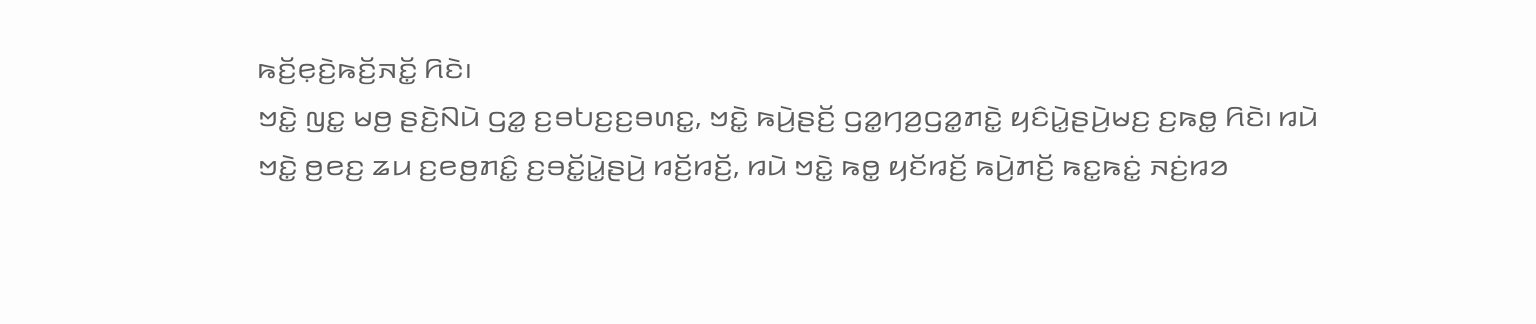ꤒꤢꤩ꤬ꤕ꤫ꤢꤧ꤬ꤒꤢꤩ꤬ꤏꤢꤩ꤭ ꤖꤢꤧ꤯
ꤠꤢꤧ꤭ ꤜꤢ꤭ ꤗꤥ꤬ ꤔꤢꤧ꤬ꤡꤣꤧ ꤞꤤ꤭ ꤢ꤬ꤋꤝꤢ꤬ꤢ꤬ꤋꤛꤢ꤭, ꤠꤢꤧ꤭ ꤒꤣꤧ꤬ꤔꤢꤩ꤬ ꤞꤤ꤭ꤚꤤ꤬ꤞꤤ꤭ꤊꤢꤧ꤭ ꤟꤢꤨꤣꤧ꤭ꤔꤣꤧ꤬ꤗꤢ꤬ ꤢ꤬ꤒꤥ꤭ ꤖꤢꤧ꤯ ꤙꤣꤧ ꤠꤢꤧ꤭ ꤥ꤬ꤕꤢ꤬ ꤘꤣ ꤢ꤬ꤕꤥ꤬ꤊꤢꤨ꤭ ꤢ꤬ꤋꤢꤩ꤭ꤣꤧ꤭ꤔꤣꤧ꤬ ꤙꤢꤩ꤬ꤙꤢꤩ꤬, ꤙꤣꤧ ꤠꤢꤧ꤭ ꤒꤥ꤭ ꤟꤢꤩꤙꤢꤩ꤬ ꤒꤣꤧ꤬ꤊꤢꤩ꤬ ꤒꤢ꤭ꤒꤢꤦ꤭ ꤏꤢꤦ꤬ꤙꤤ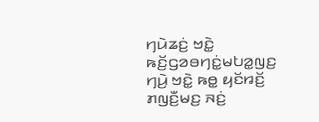ꤚꤣꤧꤘꤢꤦ꤬ ꤠꤢꤧ꤭ ꤒꤢꤩ꤬ꤞꤤꤋꤚꤢꤦ꤭ꤗꤝꤤ꤭ꤜꤢ꤬ ꤚꤣꤧ꤬ ꤠꤢꤧ꤭ ꤒꤥ꤭ ꤟꤢꤩꤙꤢꤩ꤬ ꤊꤜꤢꤪ꤬ꤗꤢ꤬ ꤏꤢꤦ꤬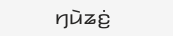ꤚꤣꤧꤘꤢꤦ꤬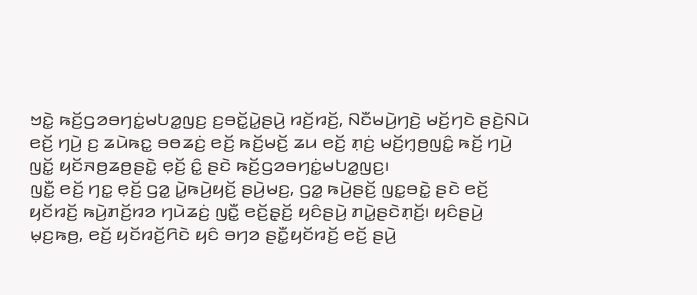ꤠꤢꤧ꤭ ꤒꤢꤩ꤬ꤞꤤꤋꤚꤢꤦ꤭ꤗꤝꤤ꤭ꤜꤢ꤬ ꤢ꤬ꤋꤢꤩ꤭ꤣꤧ꤭ꤔꤣꤧ꤬ ꤙꤢꤩ꤬ꤙꤢꤩ꤬, ꤡꤢꤪꤗꤣꤧ꤬ꤚꤢꤧ꤬ ꤗꤢꤩ꤬ꤚꤢꤧ ꤔꤢꤧ꤬ꤡꤣꤧ ꤕꤢꤩ꤬ ꤚꤣꤧ꤬ ꤢ꤬ ꤘꤣꤧꤒꤢ꤭ ꤋꤥꤘꤢꤦ꤬ ꤕꤢꤩ꤬ ꤒꤢꤩ꤬ꤗꤢꤩ꤬ ꤘꤣ ꤕꤢꤩ꤬ ꤊ꤫ꤢꤦ꤬ ꤗꤢꤩ꤬ꤚ꤫ꤥ꤬ꤜꤢꤨ꤭ ꤒꤢꤩ꤬ ꤚꤣꤧ꤬ ꤜꤢꤩ꤭ ꤟꤢꤩꤏꤥ꤬ꤘꤥ꤬ꤔꤢꤧ꤭ ꤕ꤫ꤢꤩ꤬ ꤢꤨ꤭ ꤔꤢꤧ ꤒꤢꤩ꤬ꤞꤤꤋꤚꤢꤦ꤭ꤗꤝꤤ꤭ꤜꤢ꤬꤯
ꤜꤢꤪ꤭ ꤕꤢꤩ꤬ ꤚꤢ꤭ ꤕ꤫ꤢꤩ꤬ ꤞꤤ꤭ ꤣꤧ꤭ꤒꤣꤧ꤬ꤟꤢꤩ꤬ ꤔꤣꤧ꤬ꤗꤢ꤬, ꤞꤤ꤭ ꤒꤣꤧ꤬ꤔꤢꤩ꤬ ꤜꤢ꤭ꤋꤢꤧ꤭ ꤔꤢꤧ ꤕꤢꤩ꤬ ꤟꤢꤩꤙꤢꤩ꤬ ꤒꤣꤧ꤬ꤊꤢꤩ꤬ꤙꤤ ꤚꤣꤧꤘꤢꤦ꤬ ꤜꤢꤪ꤭ ꤕꤢꤩ꤬ꤔ꤫ꤢꤩ꤬ ꤟꤢꤨꤔꤣꤧ꤬ ꤊꤣꤧ꤭ꤔꤢꤧꤊ꤫ꤢꤩ꤬꤯ ꤟꤢꤨꤔꤣꤧ꤬ ꤗ꤫ꤢ꤬ꤒꤥ꤬, ꤕꤢꤩ꤬ ꤟꤢꤩꤙꤢꤩ꤬ꤖꤢꤧ ꤟꤢꤨ ꤋꤚꤤ ꤔꤢꤪ꤭ꤟꤢꤩꤙꤢꤩ꤬ ꤕꤢꤩ꤬ ꤔꤣꤧ꤬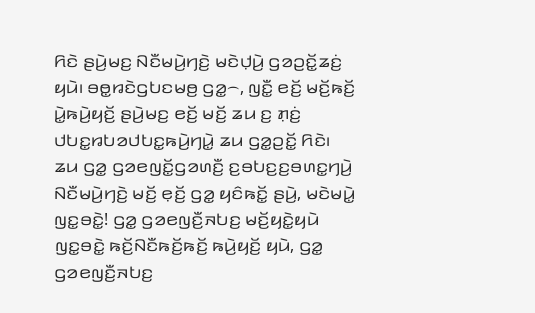ꤖꤢꤧ ꤔꤣꤧ꤬ꤗꤢ꤬ ꤡꤢꤪꤗꤣꤧ꤬ꤚꤢꤧ꤬ ꤗꤢꤧꤓ꤫ꤣꤧ꤬ ꤞꤤꤑꤢꤩ꤭ꤘꤢꤦ꤬ ꤟꤣꤧ꤯ ꤋꤥ꤭ꤙꤢꤧꤞꤝꤢꤗꤥ꤬ ꤞꤤ꤭꤮, ꤜꤢꤪ꤭ ꤕꤢꤩ꤬ ꤗꤢꤩ꤬ꤒꤢꤩ꤬ ꤣꤧ꤭ꤒꤣꤧ꤬ꤟꤢꤩ꤬ ꤔꤣꤧ꤬ꤗꤢ꤬ ꤕꤢꤩ꤬ ꤗꤢꤩ꤬ ꤘꤣ ꤢ꤬ ꤊ꤫ꤢꤦ꤬ ꤓꤝꤢ꤭ꤙꤝꤤꤓꤝꤢ꤭ꤒꤣꤧ꤬ꤚꤣꤧ꤭ ꤘꤣ ꤞꤤ꤭ꤑꤢꤩ꤭ ꤖꤢꤧ꤯
ꤘꤣ ꤞꤤ꤭ ꤞꤤꤕꤜꤢꤩ꤭ꤞꤤꤛꤢꤪ꤬ ꤢ꤬ꤋꤝꤢ꤬ꤢ꤬ꤋꤛꤢ꤭ꤚꤣꤧ꤬ ꤡꤢꤪꤗꤣꤧ꤬ꤚꤢꤧ꤬ ꤗꤢꤩ꤬ ꤕ꤫ꤢꤩ꤬ ꤞꤤ꤭ ꤟꤢꤨꤒꤢꤩ꤭ ꤔꤣꤧ꤬, ꤗꤢꤧꤗꤣꤧ꤭ ꤜꤢ꤭ꤋꤢꤧ꤭! ꤞꤤ꤭ ꤞꤤꤕꤜꤢꤪ꤬ꤏꤝꤢ꤬ ꤗꤢꤩ꤬ꤟꤢꤧ꤭ꤟꤣꤧ ꤜꤢ꤭ꤋꤢꤧ꤭ ꤒꤢꤩ꤬ꤡꤢꤪꤒꤢꤩ꤬ꤒꤢꤩ꤬ ꤒꤣꤧ꤬ꤟꤢꤩ꤬ ꤟꤣꤧ, ꤞꤤ꤭ ꤞꤤꤕꤜꤢꤪ꤬ꤏꤝꤢ꤬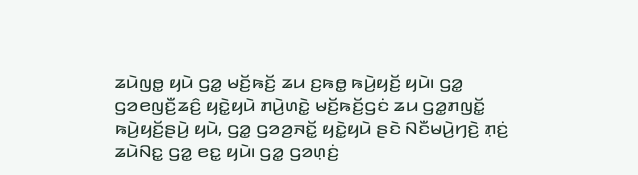ꤘꤣꤧꤜꤥ꤭ ꤟꤣꤧ ꤞꤤ꤭ ꤗꤢꤩ꤬ꤒꤢꤩ꤬ ꤘꤣ ꤢ꤬ꤒꤥ꤭ ꤒꤣꤧ꤬ꤟꤢꤩ꤬ ꤟꤣꤧ꤯ ꤞꤤ꤭ ꤞꤤꤕꤜꤢꤪ꤬ꤘꤢꤨ꤬ ꤟꤢꤧ꤭ꤟꤣꤧ ꤊꤣꤧ꤬ꤛꤢꤧ꤭ ꤗꤢꤩ꤬ꤒꤢꤩ꤬ꤞꤢꤦ ꤘꤣ ꤞꤤ꤭ꤊꤜꤢꤩ꤭ ꤒꤣꤧ꤬ꤟꤢꤩ꤬ꤔꤣꤧ꤬ ꤟꤣꤧ, ꤞꤤ꤭ ꤞꤤꤤ꤬ꤏꤢꤩ꤭ ꤟꤢꤧ꤭ꤟꤣꤧ ꤔꤢꤧ ꤡꤢꤪꤗꤣꤧ꤬ꤚꤢꤧ꤬ ꤊ꤫ꤢꤦ꤬ ꤘꤣꤧꤡꤢ꤭ ꤞꤤ꤭ ꤕꤢ꤭ ꤟꤣꤧ꤯ ꤞꤤ꤭ ꤞꤤꤛ꤫ꤢꤦ꤬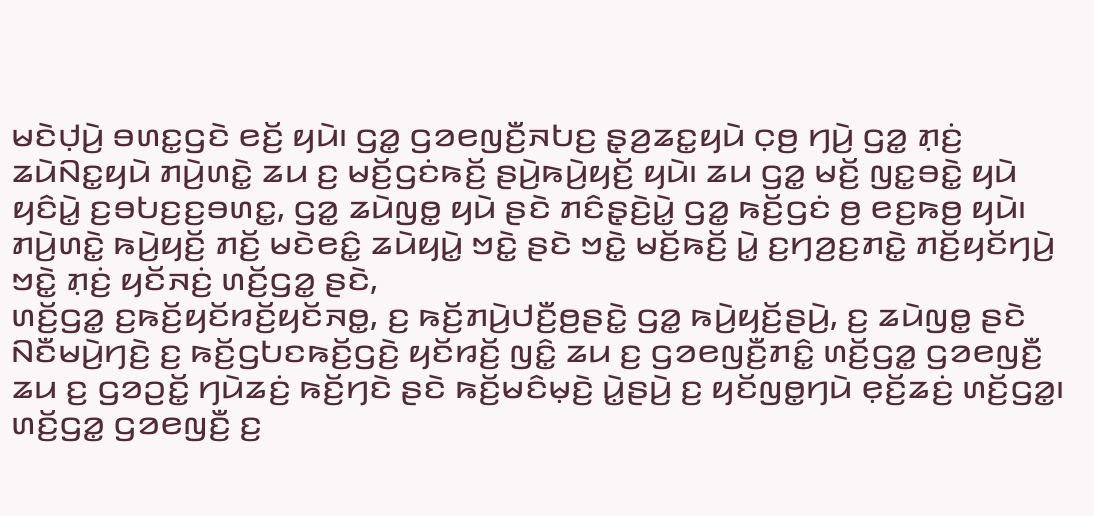ꤗꤢꤧꤓ꤫ꤣꤧ꤬ ꤋꤛꤢ꤭ꤞꤢꤧ ꤕꤢꤩ꤬ ꤟꤣꤧ꤯ ꤞꤤ꤭ ꤞꤤꤕꤜꤢꤪ꤬ꤏꤝꤢ꤬ ꤔ꤫ꤤ꤬ꤘꤢ꤭ꤟꤣꤧ ꤍ꤫ꤥ꤬ ꤚꤣꤧ꤬ ꤞꤤ꤭ ꤊ꤫ꤢꤦ꤬ ꤘꤣꤧꤡꤢ꤭ꤟꤣꤧ ꤊꤣꤧ꤬ꤛꤢꤧ꤭ ꤘꤣ ꤢ꤬ ꤗꤢꤩ꤬ꤞꤢꤦꤒꤢꤩ꤬ ꤔꤣꤧ꤬ꤒꤣꤧ꤬ꤟꤢꤩ꤬ ꤟꤣꤧ꤯ ꤘꤣ ꤞꤤ꤭ ꤗꤢꤩ꤬ ꤜꤢ꤭ꤋꤢꤧ꤭ ꤟꤣꤧ ꤟꤢꤨꤣꤧ꤭ ꤢ꤬ꤋꤝꤢ꤬ꤢ꤬ꤋꤛꤢ꤭, ꤞꤤ꤭ ꤘꤣꤧꤜꤥ꤭ ꤟꤣꤧ ꤔꤢꤧ ꤊꤢꤨꤔ꤫ꤢꤧ꤬ꤣꤧ꤭ ꤞꤤ꤭ ꤒꤢꤩ꤬ꤞꤢꤦ ꤥ꤬ ꤕꤢ꤬ꤒꤥ꤬ ꤟꤣꤧ꤯
ꤊꤣꤧ꤬ꤛꤢꤧ꤭ ꤒꤣꤧ꤬ꤟꤢꤩ꤬ ꤊꤢꤩ꤬ ꤗꤢꤧꤕꤢꤨ꤭ ꤘꤣꤧꤟꤣꤧ꤭ ꤠꤢꤧ꤭ ꤔꤢꤧ ꤠꤢꤧ꤭ ꤗꤢꤩ꤬ꤒꤢꤩ꤬ ꤣꤧ꤭ ꤢ꤬ꤚꤤ꤬ꤢ꤬ꤊꤢꤧ꤭ ꤊꤢꤩ꤬ꤟꤢꤩꤚꤣꤧ꤬ ꤠꤢꤧ꤭ ꤊ꤫ꤢꤦ꤬ ꤟꤢꤩꤏꤢꤦ꤬ ꤛꤢꤩ꤬ꤞꤤ꤭ ꤔꤢꤧ,
ꤛꤢꤩ꤬ꤞꤤ꤭ ꤢ꤬ꤒꤢꤩ꤬ꤟꤢꤩꤙꤢꤩ꤬ꤟꤢꤩꤏꤥ꤭, ꤢ꤬ ꤒꤢꤩ꤬ꤊꤣꤧ꤬ꤓꤢꤪ꤬ꤥ꤬ꤔꤢꤧ꤭ ꤞꤤ꤭ ꤒꤣꤧ꤬ꤟꤢꤩ꤬ꤔꤣꤧ꤬, ꤢ꤬ ꤘꤣꤧꤜꤥ꤭ ꤔꤢꤧ ꤡꤢꤪꤗꤣꤧ꤬ꤚꤢꤧ꤬ ꤢ꤬ ꤒꤢꤩ꤬ꤞꤝꤢꤒꤢꤩ꤬ꤞꤢꤧ꤬ ꤟꤢꤩꤙꤢꤩ꤬ ꤜꤢꤨ꤭ ꤘꤣ ꤢ꤬ ꤞꤤꤕꤜꤢꤪ꤬ꤊꤢꤨ꤭ ꤛꤢꤩ꤬ꤞꤤ꤭ ꤞꤤꤕꤜꤢꤪ꤬ ꤘꤣ ꤢ꤬ ꤞꤤꤑꤢꤩ꤭ ꤚꤣꤧꤘꤢꤦ꤬ ꤒꤢꤩ꤬ꤚꤢꤧ ꤔꤢꤧ ꤒꤢꤩ꤬ꤗꤢꤨꤗ꤫ꤢꤧ꤬ ꤣꤧ꤭ꤔꤣꤧ꤬ ꤢ꤬ ꤟꤢꤩꤜꤥ꤭ꤚꤣꤧ ꤕ꤫ꤢꤩ꤬ꤘꤢꤦ꤬ ꤛꤢꤩ꤬ꤞꤤ꤭꤯ ꤛꤢꤩ꤬ꤞꤤ꤭ ꤞꤤꤕꤜꤢꤪ꤬ ꤢ꤬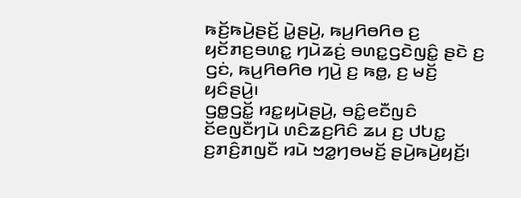ꤒꤢꤩ꤬ꤒꤣꤧ꤬ꤔꤢꤩ꤬ ꤣꤧ꤭ꤔꤣꤧ꤬, ꤒꤣ꤬ꤖꤥꤖꤥ ꤢ꤬ ꤟꤢꤩꤊꤢ꤬ꤋꤛꤢ꤭ ꤚꤣꤧꤘꤢꤦ꤬ ꤋꤛꤢ꤭ꤞꤢꤧꤜꤢꤨ꤭ ꤔꤢꤧ ꤢ꤬ ꤞꤢꤦ, ꤒꤣ꤬ꤖꤥꤖꤥ ꤚꤣꤧ꤬ ꤢ꤬ ꤒꤥ꤭, ꤢ꤬ ꤗꤢꤩ꤬ ꤟꤢꤨꤔꤣꤧ꤬꤯
ꤞꤥ꤭ꤞꤢꤩ꤭ ꤙꤢ꤭ꤟꤣꤧꤔꤣꤧ꤬, ꤋꤢꤨ꤭ꤕꤢꤪꤜꤢꤨ ꤢꤩꤕꤜꤢꤪꤚꤣꤧ ꤛꤢꤨꤘꤢ꤬ꤖꤢꤨ ꤘꤣ ꤢ꤬ ꤓꤝꤢ꤭ ꤢ꤬ꤊꤢꤨ꤬ꤊꤜꤢꤪ ꤙꤣꤧ ꤠꤤ꤭ꤚꤥꤗꤢꤩ꤬ ꤔꤣꤧ꤬ꤒꤣꤧ꤬ꤟꤢꤩ꤬꤯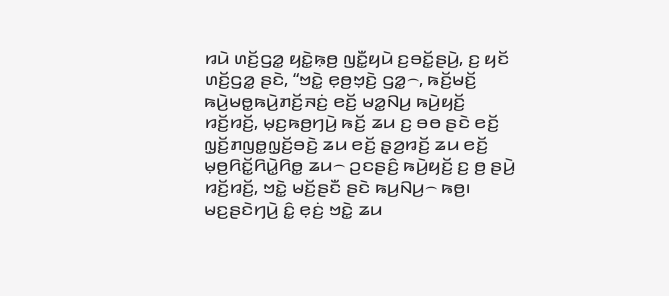ꤙꤣꤧ ꤛꤢꤩ꤬ꤞꤤ꤭ ꤟꤢꤧ꤭ꤒ꤫ꤥ꤬ ꤜꤢꤪ꤭ꤟꤣꤧ ꤢ꤬ꤋꤢꤩ꤭ꤔꤣꤧ꤬, ꤢ꤬ ꤟꤢꤩ ꤛꤢꤩ꤬ꤞꤤ꤭ ꤔꤢꤧ, “ꤠꤢꤧ꤭ ꤕ꤫ꤥ꤬ꤠ꤫ꤢꤧ꤬ ꤞꤤ꤭꤮, ꤒꤢꤩ꤬ꤗꤢꤩ꤬ ꤒꤣꤧ꤬ꤗꤥ꤭ꤒꤣꤧ꤬ꤊꤢꤩ꤬ꤏꤢꤦ꤬ ꤕꤢꤩ꤬ ꤗꤤ꤭ꤡꤣ꤬ ꤒꤣꤧ꤬ꤟꤢꤩ꤬ ꤙꤢꤩ꤬ꤙꤢꤩ꤬, ꤗ꤫ꤢ꤬ꤒꤥ꤬ꤚꤣꤧ꤬ ꤒꤢꤩ꤬ ꤘꤣ ꤢ꤬ ꤋꤥ ꤔꤢꤧ ꤕꤢꤩ꤬ ꤜ꤫ꤢꤩ꤬ꤊꤜꤥ꤭ꤜ꤫ꤢꤩ꤬ꤋꤢꤧ꤬ ꤘꤣ ꤕꤢꤩ꤬ ꤔ꤫ꤤ꤬ꤙꤢꤩ꤬ ꤘꤣ ꤕꤢꤩ꤬ ꤗ꤫ꤥ꤬ꤖꤢꤩ꤭ꤖꤣꤧ꤭ꤖꤥ꤭ ꤘꤣ꤮ ꤑꤢꤔꤢꤨ꤬ ꤒꤣꤧ꤬ꤟꤢꤩ꤬ ꤢ꤬ ꤥ꤬ ꤔꤣꤧ꤬ ꤙꤢꤩ꤬ꤙꤢꤩ꤬, ꤠꤢꤧ꤭ ꤗꤢꤩ꤬ꤔꤢꤪ ꤔꤢꤧ ꤒꤣ꤬ꤡꤣ꤬꤮ ꤒꤥ꤬꤯ ꤗꤢ꤬ꤔꤢꤧꤚꤣꤧ꤬ ꤢꤨ꤭ ꤕ꤫ꤢꤦ꤬ ꤠꤢꤧ꤭ ꤘꤣ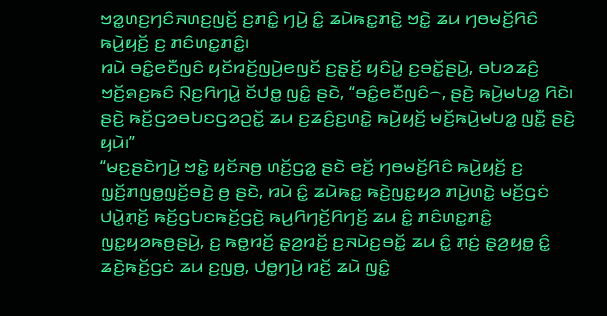ꤠꤤ꤭ꤛꤢ꤬ꤚꤢꤨꤏꤛꤢ꤬ꤜꤢꤩ꤬ ꤢ꤬ꤊꤢꤨ꤭ ꤚꤣꤧ꤬ ꤢꤨ꤭ ꤘꤣꤧꤒꤢ꤭ꤊꤢꤧ꤭ ꤠꤢꤧ꤭ ꤘꤣ ꤚꤥꤗꤢꤩ꤬ꤖꤢꤨ ꤒꤣꤧ꤬ꤟꤢꤩ꤬ ꤢ꤬ ꤊꤢꤨꤛꤢ꤭ꤊꤢꤨ꤭꤯
ꤙꤣꤧ ꤋꤢꤨ꤭ꤕꤢꤪꤜꤢꤨ ꤟꤢꤩꤙꤢꤩ꤬ꤜꤣꤧ꤬ꤕꤜꤢꤩ ꤢ꤬ꤔ꤫ꤢꤩ꤬ ꤟꤢꤨꤣꤧ꤭ ꤢ꤬ꤋꤢꤩ꤭ꤔꤣꤧ꤬, ꤋꤝꤤꤘꤢꤨ꤬ ꤠꤢꤩ꤬ꤎꤢ꤬ꤒꤢꤨ ꤡ꤫ꤢ꤬ꤖꤚꤣꤧ꤭ ꤢꤩꤓꤥ꤭ ꤜꤢꤨ꤭ ꤔꤢꤧ, “ꤋꤢꤨ꤭ꤕꤢꤪꤜꤢꤨ꤮, ꤔꤢꤧ꤬ ꤒꤣꤧ꤬ꤗꤝꤤ꤭ ꤖꤢꤧ꤯ ꤔꤢꤧ꤬ ꤒꤢꤩ꤬ꤞꤤꤋꤝꤢꤞꤤꤑꤢꤩ꤭ ꤘꤣ ꤢ꤬ꤘꤢꤨ꤬ꤢ꤬ꤛꤢꤧ꤭ ꤒꤣꤧ꤬ꤟꤢꤩ꤬ ꤗꤢꤩ꤬ꤒꤣꤧ꤬ꤗꤝꤤ꤭ ꤜꤢꤪ꤭ ꤔꤢꤧ꤬ ꤟꤣꤧ꤯”
“ꤗꤢ꤬ꤔꤢꤧꤚꤣꤧ꤬ ꤠꤢꤧ꤭ ꤟꤢꤩꤏꤥ꤬ ꤛꤢꤩ꤬ꤞꤤ꤭ ꤔꤢꤧ ꤕꤢꤩ꤬ ꤚꤥꤗꤢꤩ꤬ꤖꤢꤨ ꤒꤣꤧ꤬ꤟꤢꤩ꤬ ꤢ꤬ ꤜ꤫ꤢꤩ꤬ꤊꤜꤥ꤭ꤜ꤫ꤢꤩ꤬ꤋꤢꤧ꤬ ꤥ꤬ ꤔꤢꤧ, ꤙꤣꤧ ꤢꤨ꤭ ꤘꤣꤧꤒꤢ꤭ ꤒꤢꤧ꤬ꤜꤢ꤭ꤟꤤ ꤊꤣꤧ꤬ꤛꤢꤧ꤭ ꤗꤢꤩ꤬ꤞꤢꤦ ꤓꤣꤧ꤭ꤊ꤫ꤢꤩ꤬ ꤒꤢꤩ꤬ꤞꤝꤢꤒꤢꤩ꤬ꤞꤢꤧ꤬ ꤒꤣ꤬ꤖꤚꤢꤩ꤬ꤖꤚꤢꤩ꤬ ꤘꤣ ꤢꤨ꤭ ꤊꤢꤨꤛꤢ꤭ꤊꤢꤨ꤭ ꤜꤢ꤭ꤟꤤꤒꤥ꤬ꤔꤣꤧ꤬, ꤢ꤬ ꤒꤥ꤭ꤙꤢꤩ꤬ ꤔ꤫ꤤ꤬ꤙꤢꤩ꤬ ꤢ꤬ꤏꤣꤧꤢ꤬ꤋꤢꤩ꤭ ꤘꤣ ꤢꤨ꤭ ꤊ꤫ꤢꤦ꤬ ꤔ꤫ꤤ꤬ꤟꤥ꤭ ꤢꤨ꤭ ꤘꤢꤧ꤬ꤒꤢꤩ꤬ꤞꤢꤦ ꤘꤣ ꤢ꤬ꤜꤥ꤬, ꤓꤥ꤭ꤚꤣꤧ꤬ ꤙꤢꤩ꤬ ꤘꤣꤧ ꤜꤢꤨ꤭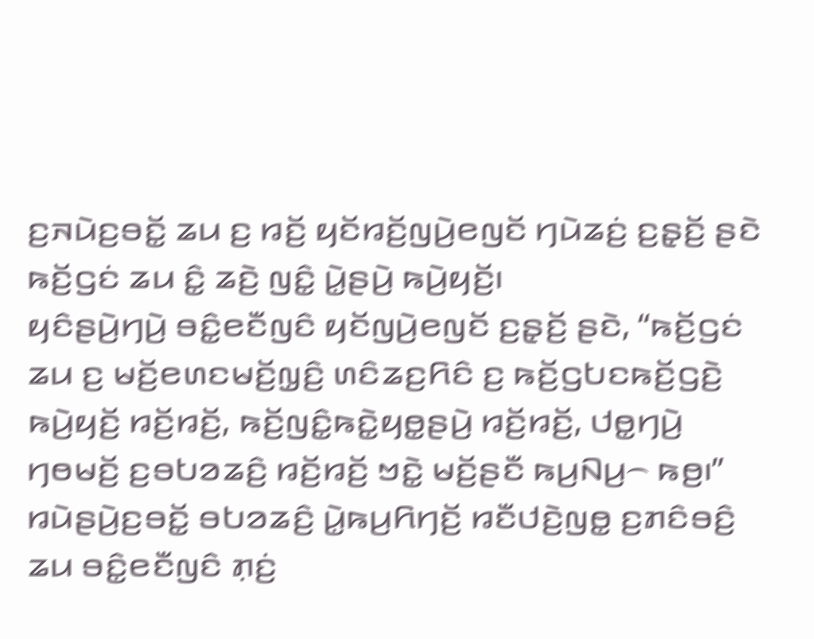ꤢ꤬ꤏꤣꤧꤢ꤬ꤋꤢꤩ꤭ ꤘꤣ ꤢ꤬ ꤙꤢꤩ꤬ ꤟꤢꤩꤙꤢꤩ꤬ꤜꤣꤧ꤬ꤕꤜꤢꤩ ꤚꤣꤧꤘꤢꤦ꤬ ꤢ꤬ꤔ꤫ꤢꤩ꤬ ꤔꤢꤧ ꤒꤢꤩ꤬ꤞꤢꤦ ꤘꤣ ꤢꤨ꤭ ꤘꤢꤧ꤬ ꤜꤢꤨ꤭ ꤣꤧ꤭ꤔꤣꤧ꤬ ꤒꤣꤧ꤬ꤟꤢꤩ꤬꤯
ꤟꤢꤨꤔꤣꤧ꤬ꤚꤣꤧ꤬ ꤋꤢꤨ꤭ꤕꤢꤪꤜꤢꤨ ꤟꤢꤩꤜꤣꤧ꤬ꤕꤜꤢꤩ ꤢ꤬ꤔ꤫ꤢꤩ꤬ ꤔꤢꤧ, “ꤒꤢꤩ꤬ꤞꤢꤦ ꤘꤣ ꤢ꤬ ꤗꤢꤩ꤬ꤕꤛꤢꤗꤢꤩ꤬ꤜ꤫ꤢꤨ꤬ ꤛꤢꤨꤘꤢ꤬ꤖꤢꤨ ꤢ꤬ ꤒꤢꤩ꤬ꤞꤝꤢꤒꤢꤩ꤬ꤞꤢꤧ꤬ ꤒꤣꤧ꤬ꤟꤢꤩ꤬ ꤙꤢꤩ꤬ꤙꤢꤩ꤬, ꤒꤢꤩ꤬ꤜꤢꤨ꤭ꤒꤢꤧ꤭ꤟꤥ꤭ꤔꤣꤧ꤬ ꤙꤢꤩ꤬ꤙꤢꤩ꤬, ꤓꤥ꤭ꤚꤣꤧ꤬ ꤚꤥꤗꤢꤩ꤬ ꤢ꤬ꤋꤝꤤꤘꤢꤨ꤬ ꤙꤢꤩ꤬ꤙꤢꤩ꤬ ꤠꤢꤧ꤭ ꤗꤢꤩ꤬ꤔꤢꤪ ꤒꤣ꤬ꤡꤣ꤬꤮ ꤒꤥ꤬꤯”
ꤙꤣꤧꤔꤣꤧ꤬ꤢ꤬ꤋꤢꤩ꤭ ꤋꤝꤤꤘꤢꤨ꤬ ꤣꤧ꤭ꤒꤣ꤬ꤖꤚꤢꤩ꤬ ꤙꤢꤪꤓꤢꤧ꤬ꤜꤥ꤭ ꤢ꤬ꤊꤢꤨꤋꤢꤨ꤬ ꤘꤣ ꤋꤢꤨ꤭ꤕꤢꤪꤜꤢꤨ ꤊ꤫ꤢꤦ꤬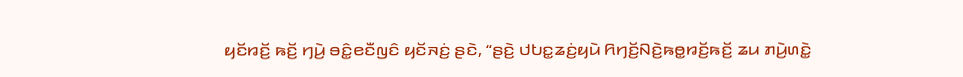ꤟꤢꤩꤙꤢꤩ꤬ ꤒꤢꤩ꤬ ꤚꤣꤧ꤬ ꤋꤢꤨ꤭ꤕꤢꤪꤜꤢꤨ ꤟꤢꤩꤏꤢꤦ꤬ ꤔꤢꤧ, “ꤔꤢꤧ꤬ ꤓꤝꤢ꤭ꤘꤢꤦ꤬ꤟꤣꤧ ꤖꤚꤢꤩ꤬ꤡꤢꤧ꤬ꤒꤥ꤭ꤙꤢꤩ꤬ꤒꤢꤩ꤬ ꤘꤣ ꤊꤣꤧ꤬ꤛꤢꤧ꤭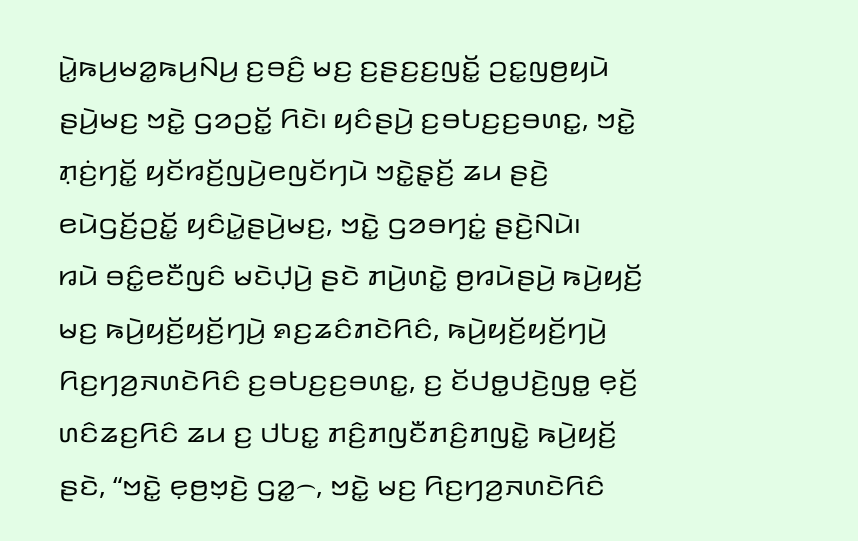ꤣꤧ꤭ꤒꤣ꤬ꤗꤤ꤭ꤒꤣ꤬ꤡꤣ꤬ ꤢ꤬ꤋꤢꤨ꤬ ꤗꤢ꤬ ꤢ꤬ꤔꤢ꤬ꤢ꤬ꤜꤢꤩ꤭ ꤑꤢ꤭ꤜꤥ꤬ꤟꤣꤧ ꤔꤣꤧ꤬ꤗꤢ꤬ ꤠꤢꤧ꤭ ꤞꤤꤑꤢꤩ꤭ ꤖꤢꤧ꤯ ꤟꤢꤨꤔꤣꤧ꤬ ꤢ꤬ꤋꤝꤢ꤬ꤢ꤬ꤋꤛꤢ꤭, ꤠꤢꤧ꤭ ꤊ꤫ꤢꤦ꤬ꤚꤢꤩ꤭ ꤟꤢꤩꤙꤢꤩ꤬ꤜꤣꤧ꤬ꤕꤜꤢꤩꤚꤣꤧ ꤠꤢꤧ꤭ꤔ꤫ꤢꤩ꤬ ꤘꤣ ꤔꤢꤧ꤬ ꤕꤣꤧꤞꤢꤩ꤬ꤑꤢꤩ꤭ ꤟꤢꤨꤣꤧ꤭ꤔꤣꤧ꤬ꤗꤢ꤬, ꤠꤢꤧ꤭ ꤞꤤꤋꤚꤢꤦ꤭ ꤔꤢꤧ꤬ꤡꤣꤧ꤯
ꤙꤣꤧ ꤋꤢꤨ꤭ꤕꤢꤪꤜꤢꤨ ꤗꤢꤧꤓ꤫ꤣꤧ꤬ ꤔꤢꤧ ꤊꤣꤧ꤬ꤛꤢꤧ꤭ ꤥ꤬ꤙꤣꤧꤔꤣꤧ꤬ ꤒꤣꤧ꤬ꤟꤢꤩ꤬ ꤗꤢ꤬ ꤒꤣꤧ꤬ꤟꤢꤩ꤬ꤟꤢꤩ꤬ꤚꤣꤧ꤬ ꤎꤢ꤬ꤘꤢꤨꤊꤢꤧꤖꤢꤨ, ꤒꤣꤧ꤬ꤟꤢꤩ꤬ꤟꤢꤩ꤬ꤚꤣꤧ꤬ ꤖꤢ꤬ꤚꤤ꤬ꤏꤛꤢꤧꤖꤢꤨ ꤢ꤬ꤋꤝꤢ꤬ꤢ꤬ꤋꤛꤢ꤭, ꤢ꤬ ꤢꤩꤓꤥ꤭ꤓꤢꤧ꤬ꤜꤥ꤭ ꤕ꤫ꤢꤩ꤬ ꤛꤢꤨꤘꤢ꤬ꤖꤢꤨ ꤘꤣ ꤢ꤬ ꤓꤝꤢ꤭ ꤊꤢꤨ꤬ꤊꤜꤢꤪꤊꤢꤨ꤬ꤊꤜꤢꤧ꤭ ꤒꤣꤧ꤬ꤟꤢꤩ꤬ ꤔꤢꤧ, “ꤠꤢꤧ꤭ ꤕ꤫ꤥ꤬ꤠ꤫ꤢꤧ꤬ ꤞꤤ꤭꤮, ꤠꤢꤧ꤭ ꤗꤢ꤬ ꤖꤢ꤬ꤚꤤ꤬ꤏꤛꤢꤧꤖꤢꤨ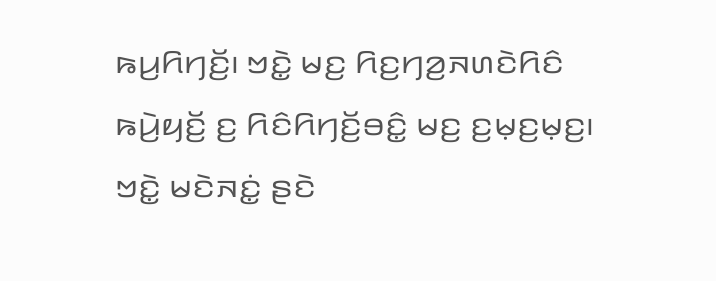ꤒꤣ꤬ꤖꤚꤢꤩ꤬꤯ ꤠꤢꤧ꤭ ꤗꤢ꤬ ꤖꤢ꤬ꤚꤤ꤬ꤏꤛꤢꤧꤖꤢꤨ ꤒꤣꤧ꤬ꤟꤢꤩ꤬ ꤢ꤬ ꤖꤢꤨꤖꤚꤢꤩ꤬ꤋꤢꤨ꤭ ꤗꤢ꤬ ꤢ꤬ꤗ꤫ꤢ꤬ꤗ꤫ꤢ꤬꤯ ꤠꤢꤧ꤭ ꤗꤢꤧꤏꤢꤦ꤭ ꤔꤢꤧ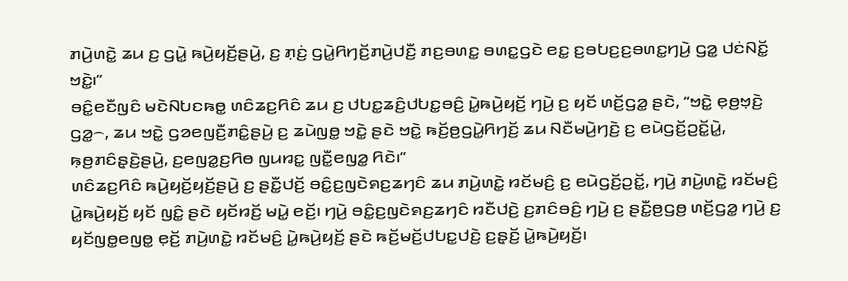ꤊꤣꤧ꤬ꤛꤢꤧ꤭ ꤘꤣ ꤢ꤬ ꤞꤣꤧ꤭ ꤒꤣꤧ꤬ꤟꤢꤩ꤬ꤔꤣꤧ꤬, ꤢ꤬ ꤊ꤫ꤢꤦ꤬ ꤞꤣꤧ꤭ꤖꤚꤢꤩ꤬ꤊꤣꤧ꤬ꤓꤢꤪ꤬ ꤊꤢ꤬ꤋꤛꤢ꤭ ꤋꤛꤢ꤭ꤞꤢꤧ ꤕꤢ꤭ ꤢ꤬ꤋꤝꤢ꤬ꤢ꤬ꤋꤛꤢ꤭ꤚꤣꤧ꤬ ꤞꤤ꤭ ꤓꤢꤦꤡꤢꤩ꤭ ꤠꤢꤧ꤭꤯”
ꤋꤢꤨ꤭ꤕꤢꤪꤜꤢꤨ ꤗꤢꤧꤡꤝꤢꤒꤥ꤭ ꤛꤢꤨꤘꤢ꤬ꤖꤢꤨ ꤘꤣ ꤢ꤬ ꤓꤝꤢ꤭ꤘꤢꤨ꤬ꤓꤝꤢ꤭ꤋꤢꤨ꤬ ꤣꤧ꤭ꤒꤣꤧ꤬ꤟꤢꤩ꤬ ꤚꤣꤧ꤬ ꤢ꤬ ꤟꤢꤩ ꤛꤢꤩ꤬ꤞꤤ꤭ ꤔꤢꤧ, “ꤠꤢꤧ꤭ ꤕ꤫ꤥ꤬ꤠ꤫ꤢꤧ꤬ ꤞꤤ꤭꤮, ꤘꤣ ꤠꤢꤧ꤭ ꤞꤤꤕꤜꤢꤪ꤬ꤊꤢꤨ꤭ꤔꤣꤧ꤬ ꤢ꤬ ꤘꤣꤧꤜꤥ꤭ ꤠꤢꤧ꤭ ꤔꤢꤧ ꤠꤢꤧ꤭ ꤒꤢꤩ꤬ꤥ꤬ꤞꤣꤧ꤭ꤖꤚꤢꤩ꤬ ꤘꤣ ꤡꤢꤪꤗꤣꤧ꤬ꤚꤢꤧ꤬ ꤢ꤬ ꤕꤣꤧꤞꤢꤩ꤬ꤑꤢꤩ꤭ꤣꤧ꤭, ꤒ꤫ꤥ꤬ꤊꤢꤨꤔ꤫ꤢꤧ꤬ꤔꤣꤧ꤬, ꤢ꤬ꤕꤜꤤ꤭ꤢ꤬ꤖꤥ ꤜꤣꤙꤢ꤭ ꤜꤢꤪ꤭ꤕꤜꤤ꤭ ꤖꤢꤧ꤯”
ꤛꤢꤨꤘꤢ꤬ꤖꤢꤨ ꤒꤣꤧ꤬ꤟꤢꤩ꤬ꤟꤢꤩ꤬ꤔꤣꤧ꤬ ꤢ꤬ ꤔꤢꤪ꤭ꤓꤢꤩ꤬ ꤋꤢꤨ꤭ꤢ꤬ꤜꤢꤧꤎꤢ꤬ꤘꤚꤢꤨ ꤘꤣ ꤊꤣꤧ꤬ꤛꤢꤧ꤭ ꤙꤢꤩꤗꤢꤨ꤬ ꤢ꤬ ꤕꤣꤧꤞꤢꤩ꤬ꤑꤢꤩ꤭, ꤚꤣꤧ꤬ ꤊꤣꤧ꤬ꤛꤢꤧ꤭ ꤙꤢꤩꤗꤢꤨ꤬ ꤣꤧ꤭ꤒꤣꤧ꤬ꤟꤢꤩ꤬ ꤟꤢꤩ ꤜꤢꤨ꤭ ꤔꤢꤧ ꤟꤢꤩꤙꤢꤩ꤬ ꤗꤣꤧ꤭ ꤕꤢꤩ꤬꤯ ꤚꤣꤧ꤬ ꤋꤢꤨ꤭ꤢ꤬ꤜꤢꤧꤎꤢ꤬ꤘꤚꤢꤨ ꤙꤢꤪꤓꤢꤧ꤬ ꤢ꤬ꤊꤢꤨꤋꤢꤨ꤬ ꤚꤣꤧ꤬ ꤢ꤬ ꤔꤢꤪ꤭ꤥ꤬ꤞꤥ꤬ ꤛꤢꤩ꤬ꤞꤤ꤭ ꤚꤣꤧ꤬ ꤢ꤬ ꤟꤢꤩꤜꤥ꤭ꤕꤜꤥ꤭ ꤕ꤫ꤢꤩ꤬ ꤊꤣꤧ꤬ꤛꤢꤧ꤭ ꤙꤢꤩꤗꤢꤨ꤬ ꤣꤧ꤭ꤒꤣꤧ꤬ꤟꤢꤩ꤬ ꤔꤢꤧ ꤒꤢꤩ꤬ꤗꤢꤩ꤬ꤓꤝꤢ꤭ꤓꤢꤧ꤬ ꤢ꤬ꤔ꤫ꤢꤩ꤬ ꤣꤧ꤭ꤒꤣꤧ꤬ꤟꤢꤩ꤬꤯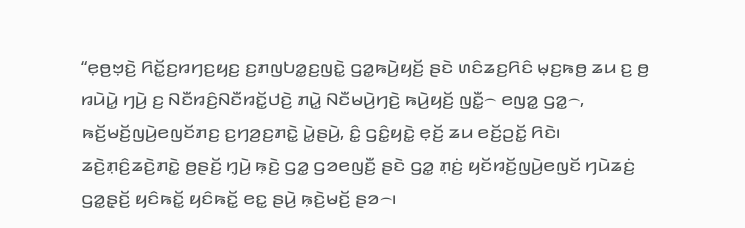“ꤕ꤫ꤥ꤬ꤠ꤫ꤢꤧ꤬ ꤖꤢꤩ꤭ꤢ꤬ꤙꤚꤢ꤬ꤟꤢ꤬ ꤢ꤬ꤊꤜꤝꤤ꤭ꤢ꤬ꤜꤢꤧ꤭ ꤞꤤ꤭ꤒꤣꤧ꤬ꤟꤢꤩ꤬ ꤔꤢꤧ ꤛꤢꤨꤘꤢ꤬ꤖꤢꤨ ꤗ꤫ꤢ꤬ꤒꤥ꤬ ꤘꤣ ꤢ꤬ ꤥ꤬ ꤙꤣꤧꤣꤧ꤭ ꤚꤣꤧ꤬ ꤢ꤬ ꤡꤢꤪꤙꤢꤨ꤬ꤡꤢꤪꤙꤢꤩ꤭ꤓꤢꤧ꤬ ꤊꤣꤧ꤭ ꤡꤢꤪꤗꤣꤧ꤬ꤚꤢꤧ꤬ ꤒꤣꤧ꤬ꤟꤢꤩ꤬ ꤜꤢꤪ꤭꤮ ꤕꤜꤤ꤭ ꤞꤤ꤭꤮, ꤒꤢꤩ꤬ꤗꤢꤩ꤬ꤜꤣꤧ꤬ꤕꤜꤢꤩꤊꤢ꤬ ꤢ꤬ꤚꤤ꤬ꤢ꤬ꤊꤢꤧ꤭ ꤣꤧ꤭ꤔꤣꤧ꤬, ꤢꤨ꤭ ꤞꤢꤨ꤭ꤟꤢꤧ꤭ ꤕ꤫ꤢꤩ꤬ ꤘꤣ ꤕꤢꤩ꤬ꤑꤢꤩ꤭ ꤖꤢꤧ꤯
ꤘꤢꤧ꤬ꤊ꤫ꤢꤨ꤬ꤘꤢꤧ꤬ꤊꤢꤧ꤭ ꤥ꤬ꤔꤢꤩ꤬ ꤚ꤫ꤣꤧ꤬ ꤒ꤫ꤢꤧ꤬ ꤞꤤ꤭ ꤞꤤꤕꤜꤢꤪ꤬ ꤔꤢꤧ ꤞꤤ꤭ ꤊ꤫ꤢꤦ꤬ ꤟꤢꤩꤙꤢꤩ꤬ꤜꤣꤧ꤬ꤕꤜꤢꤩ ꤚꤣꤧꤘꤢꤦ꤬ ꤞꤤ꤭ꤔ꤫ꤢꤩ꤬ ꤟꤢꤨꤒꤢꤩ꤭ ꤟꤢꤨꤒꤢꤩ꤭ ꤕꤢ꤭ ꤔꤣꤧ꤬ ꤒ꤫ꤢꤧ꤬ꤗꤢꤩ꤬ ꤔꤤ꤮꤯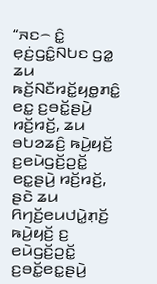“ꤏꤢ꤮ ꤢꤨ꤭ ꤕ꤫ꤢꤦ꤬ꤞꤢꤨ꤭ꤡꤝꤢ ꤞꤤ꤭ ꤘꤣ ꤒꤢꤩ꤬ꤡꤢꤪꤙꤢꤩ꤭ꤟꤥ꤭ꤊꤢꤨ꤭ ꤕꤢ꤭ ꤢ꤬ꤋꤢꤩ꤭ꤔꤣꤧ꤬ ꤙꤢꤩ꤬ꤙꤢꤩ꤬, ꤘꤣ ꤋꤝꤤꤘꤢꤨ꤬ ꤒꤣꤧ꤬ꤟꤢꤩ꤬ ꤢ꤬ꤕꤣꤧꤞꤢꤩ꤬ꤑꤢꤩ꤭ ꤕꤢ꤭ꤔꤣꤧ꤬ ꤙꤢꤩ꤬ꤙꤢꤩ꤬, ꤔꤢꤧ ꤘꤣ ꤖꤚꤢꤩ꤬ꤕꤣꤓꤣꤧ꤭ꤊ꤫ꤢꤩ꤬ ꤒꤣꤧ꤬ꤟꤢꤩ꤬ ꤢ꤬ ꤕꤣꤧꤞꤢꤩ꤬ꤑꤢꤩ꤭ ꤢ꤬ꤋꤢꤩ꤭ꤕꤢ꤭ꤔꤣꤧ꤬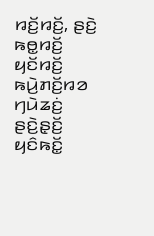ꤙꤢꤩ꤬ꤙꤢꤩ꤬, ꤔꤢꤧ꤬ ꤒꤥ꤭ꤙꤢꤩ꤬ ꤟꤢꤩꤙꤢꤩ꤬ ꤒꤣꤧ꤬ꤊꤢꤩ꤬ꤙꤤ ꤚꤣꤧꤘꤢꤦ꤬ ꤔꤢꤧ꤬ꤔ꤫ꤢꤩ꤬ ꤟꤢꤨꤒꤢꤩ꤭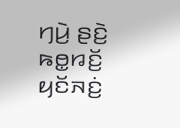ꤚꤣꤧ꤬ ꤔꤢꤧ꤬ ꤒꤥ꤭ꤙꤢꤩ꤬ ꤟꤢꤩꤏꤢꤦ꤬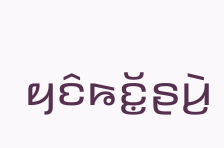ꤟꤢꤨꤒꤢꤩ꤭ꤔꤣꤧ꤬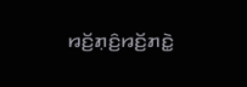ꤙꤢꤩ꤬ꤊ꤫ꤢꤨ꤬ꤙꤢꤩ꤬ꤊꤢꤧ꤭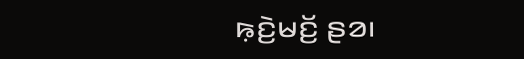ꤒ꤫ꤢꤧ꤬ꤗꤢꤩ꤬ ꤔꤤ꤯